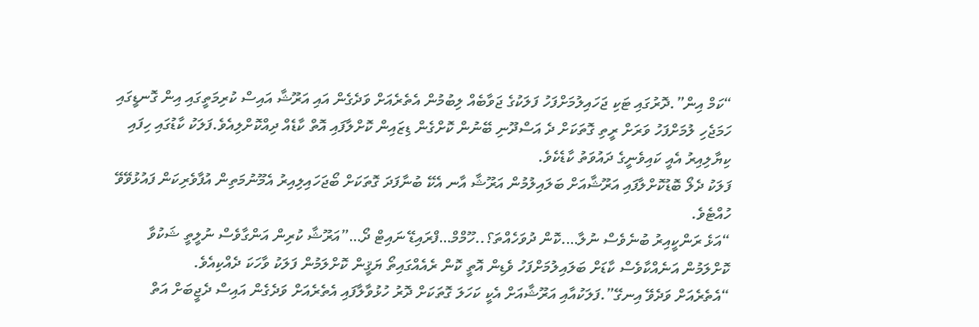“ކަމް އިން”.ދޮރުގައި ޓަކި ޖަހައިލުމަށްފަހު ފަލަކުގެ ޖަވާބެއް ލިބުމުން އެތެރެއަށް ވަދެގެން އައި އަރޫޝާ އައިސް ކުރިމަތީގައި އިން ގޮނޑީގައި ހަމަޖެހި ލުމަށްފަހު ވަރަށް ރީތި ގޮތަކަށް ދެ އަސްދޫނި ބޭނުން ކޮށްގެން ޑިޒައިން ކޮށްލާފައި އޮތް ކާޑެއް ދިއްކޮށްލިއެވެ.ފަލަކު ކާޑުގައި ހިފައި ކިޔާލިއިރު އެއީ ކައިވެނީގެ ދައުވަތު ކާޑެކެވެ.
ފަލަކު ދެލޯ ބޮޑުކޮށްލާފައި އަރޫޝާއަށް ބަލައިލުމުން އަރޫޝާ އާނ އެކޭ ބުނާފަދަ ގޮތަކަށް ބޯޖަހައިލިއިރު އެމޫނުމަތިން އުފާވެރިކަން ފައުޅުވޭވޭ ހުއްޓެވެ.
“އަޅެ ރަންކީއިރު ބުނެވެސް ނުލާ….ކޮން ދުވަހެއްތަ؟..ހޫމްމް…ފްރައިޑޭ ނައިޓް ދޯ…”އަރޫޝާ ކުރިން އަންގާވެސް ނުލީތީ ޝަކުވާ ކޮށްލަމުން އަނެއްކާވެސް ކާޑަށް ބަލައިލުމަށްފަހު ވެޑިން އޮތީ ކޮން ރެއެއްގައިތޯ ޔަޤީން ކޮށްލަމުން ފަލަކު ވާހަކަ ދެއްކިއެވެ.
“އެތެރެއަށް ވަދެވޭ އިނގޭ”.ފަލަކުއާއި އަރޫޝާއަށް އެކީ ކަހަލަ ގޮތަކަށް ދޮރު ހުޅުވާލާފައި އެތެރެއަށް ވަދެގެން އައިސް ދެޖީބަށް އަތް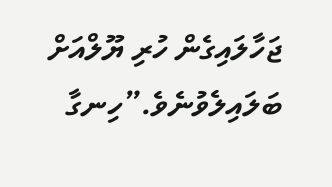ޖަހާލައިގެން ހުރި ޔޫލްއަށް ބަލައިލެވުނެވެ.”ހިނގާ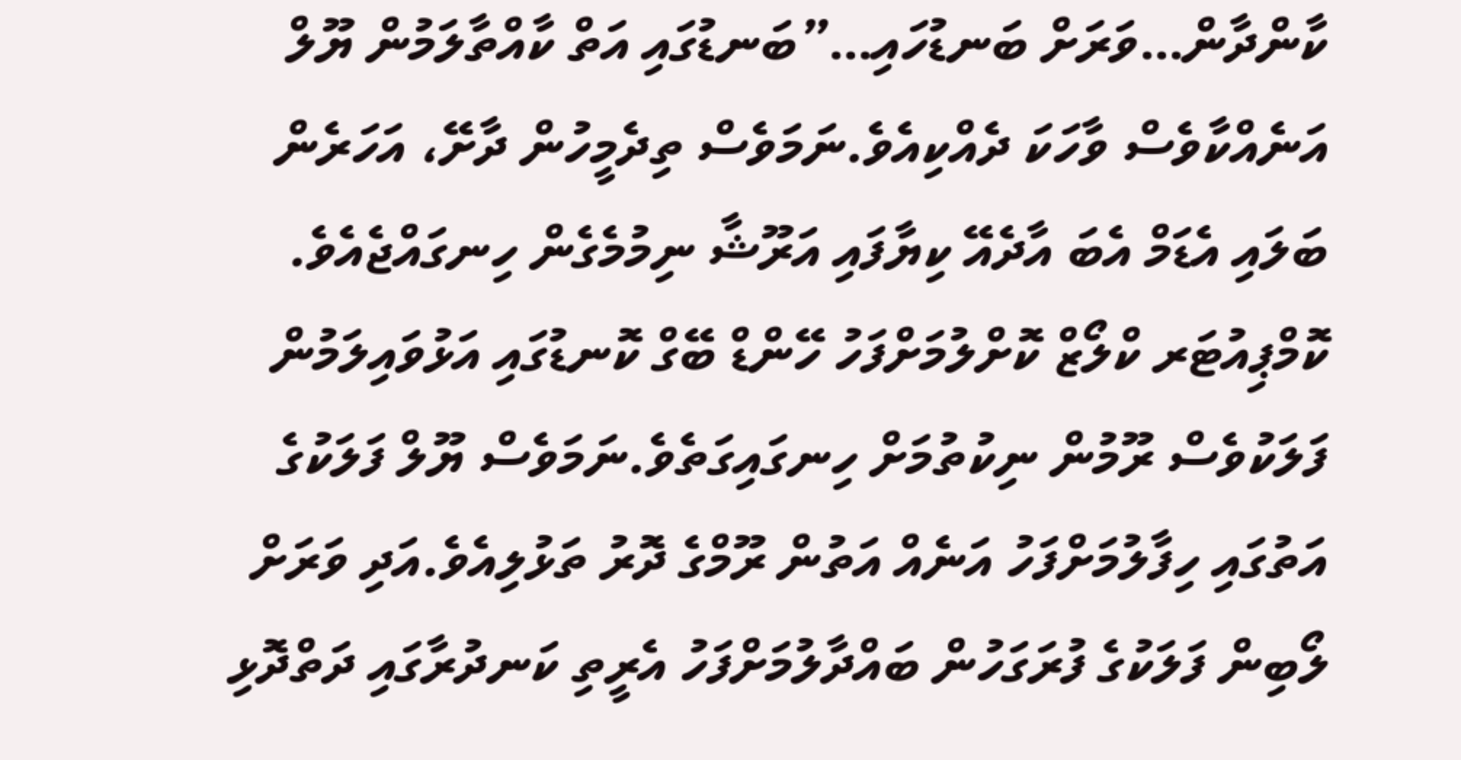ކާންދާން…ވަރަށް ބަނޑުހައި…”ބަނޑުގައި އަތް ކާއްތާލަމުން ޔޫލް އަނެއްކާވެސް ވާހަކަ ދެއްކިއެވެ.ނަމަވެސް ތިދެމީހުން ދާށޭ، އަހަރެން ބަލައި އެޑަމް އެބަ އާދެއޭ ކިޔާފައި އަރޫޝާ ނިމުމެގެން ހިނގައްޖެއެވެ.
ކޮމްޕިއުޓަރ ކްލޯޒް ކޮށްލުމަށްފަހު ހޭންޑް ބޭގް ކޮނޑުގައި އަޅުވައިލަމުން ފަލަކުވެސް ރޫމުން ނިކުތުމަށް ހިނގައިގަތެވެ.ނަމަވެސް ޔޫލް ފަލަކުގެ އަތުގައި ހިފާލުމަށްފަހު އަނެއް އަތުން ރޫމްގެ ދޮރު ތަޅުލިއެވެ.އަދި ވަރަށް ލޯބިން ފަލަކުގެ ފުރަގަހުން ބައްދާލުމަށްފަހު އެރީތި ކަނދުރާގައި ދަތްދޮޅި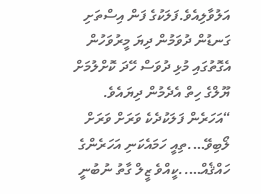އަލުވާލިއެވެ.ފަލަކުގެ ފަން އިސްތަށި ގަނޑުން ދުވަމުން ދިޔަ މީރުވަހުން އެގޮތުގައި މުޅި ދުވަސް ހޭދަ ކޮށްލުމަށް ޔޫލްގެ ހިތް އެދެމުން ދިޔައެވެ.
“އަހަރެން ފަލަކުދެކެ ވަރަށް ވަރަށް ލޯބިވޭ….ތިއީ ހަމައެކަނި އަހަރެންގެ ހައްޤެއް…..ކީއްވެ ޒީލް ގާތު ނުބުނީ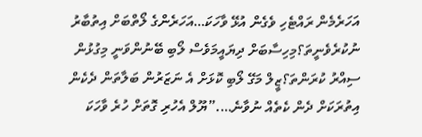އަހަރެމެން ރައްޓެހި ވެގެން އުޅޭ ވާހަކަ…އަހަރެންގެ ލޯތްބަށް އިތުބާރު ނުކުރެވެނީތަ؟މިހިސާބަށް ދިޔައީމަވެސް ލޯބި ބޭނުންވަނީ މިގުޅުން ސިއްރު ކުރަންތަ؟ޒީލް މަގޭ ލޯބި ކޮޅަށް އެ ނަޒަރުން ބަލާތަން ދެކެން އިތުރަކަށް ދެން ކެތެއް ނުވާނެ….”ޔޫލް އެހުރި ގޮތަށް ހުރެ ވާހަކަ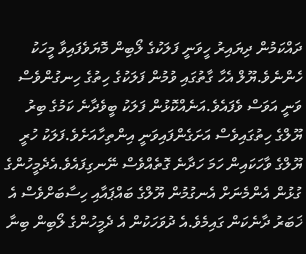ދައްކަމުން ދިޔައިރު ހީވަނީ ފަލަކުގެ ލޯބިން މޮޔަވެފައިވާ މީހަކު ހެންނެވެ.ޔޫލް އެހާ ގާތުގައި ވުމުން ފަލަކުގެ ހިތުގެ ހިނގުންވެސް ވަނީ އަވަސް ވެފައެވެ.އަނެއްކޮޅުން ފަލަކު ބީވެދާނެ ކަމުގެ ބިރު ޔޫލްގެ ހިތުގައިވެސް އަށަގެންފައިވަނީ އިންތިހާއަށެވެ.ފަލަކު ހުރީ ޔޫލްގެ ވާހަކައިން ހަމަ ހަދާނެ ގޮތެއްވެސް ނޭނގިފައެވެ.އެދެމީހުންގެ ގުޅުން އެންމެނަށް އެނގުމުން ޔޫލްގެ ބައްޕައާއި ހިސާބަށްވެސް އެ ޚަބަރު ދާނެކަން ގައިމެވެ.އެ ދުވަހަކުން އެ ދެމީހުންގެ ލޯބިން ބިނާ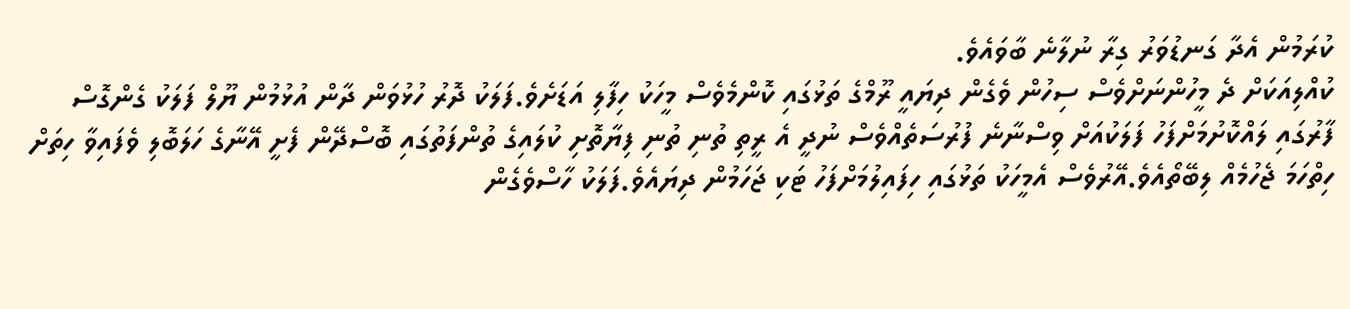ކުރަމުން އެދާ ގަނޑުވަރު ގިރާ ނުލާނެ ބާވައެވެ.
ކުއްލިއަކަށް ދެ މީހުންނަށްވެސް ސިހުން ވެގެން ދިޔައީ ރޫމްގެ ތަޅުގައި ކޮންމެވެސް މީހަކު ހިފާލި އަޑަށެވެ.ފަލަކު ދޮރު ހުޅުވަން ދާން އުޅުމުން ޔޫލް ފަލަކު ގެންގޮސް ފާރުގައި ލައްކޮށުމަށްފަހު ފަލަކުއަށް ވިސްނާނެ ފުރުސަތެއްވެސް ނުދީ އެ ރީތި ތުނި ތުނި ފިޔާތޮށި ކުލައިގެ ތުންފަތުގައި ބޮސްދޭން ފެށީ އޭނާގެ ހަލަބޮލި ވެފައިވާ ހިތަށް ހިތްހަމަ ޖެހުމެއް ލިބޭތޯއެވެ.އޭރުވެސް އެމީހަކު ތަޅުގައި ހިފައިލުމަށްފަހު ޓަކި ޖަހަމުން ދިޔައެވެ.ފަލަކު ހާސްވެގެން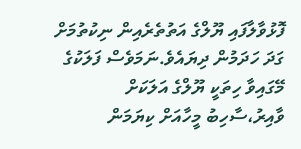ފޮޅުވާލާފައި ޔޫލްގެ އަތުތެރެއިން ނިކުތުމަށް ގަދަ ހަދަމުން ދިޔައެވެ.ނަމަވެސް ފަލަކުގެ މޭގައިވާ ހިތަކީ ޔޫލްގެ އަލަކަށް ވާއިރު،ސާހިބު މީހާއަށް ކިޔަމަން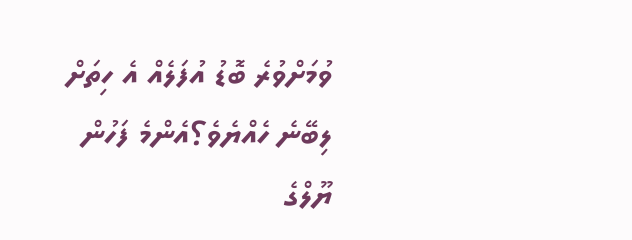ވުމަށްވުރެ ބޮޑު އުފަލެއް އެ ހިތަށް ލިބޭނެ ހެއްޔެވެ؟އެންމެ ފަހުން ޔޫލްގެ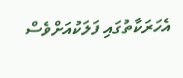އެހަރަކާތުގައި ފަލަކުއަށްވެސް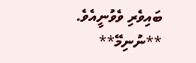ބައިވެރި ވެވުނީއެވެ.
**ނުނިމޭ**